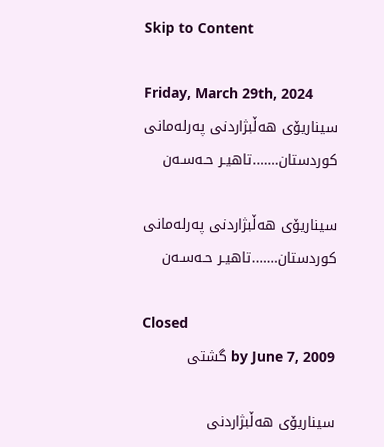Skip to Content

Friday, March 29th, 2024
سیناریۆی هه‌ڵبژاردنی په‌رله‌مانی كوردستان…….تاهیـر حـه‌سـه‌ن

سیناریۆی هه‌ڵبژاردنی په‌رله‌مانی كوردستان…….تاهیـر حـه‌سـه‌ن

Closed
by June 7, 2009 گشتی

سیناریۆی هه‌ڵبژاردنی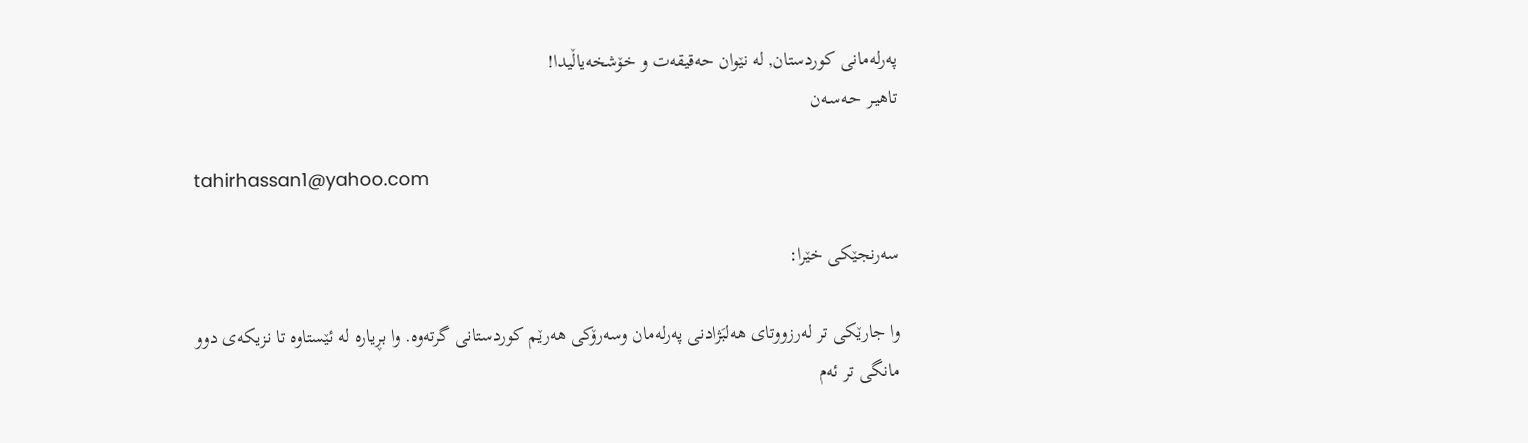په‌رله‌مانی كوردستان, له‌ نێوان حه‌قیقه‌ت و خۆشخه‌یاڵیدا!
تاهیـر حـه‌سـه‌ن

tahirhassan1@yahoo.com

سه‌رنجێكی خێرا:

وا جارێكی تر له‌رزووتای هه‌لبَژادنی په‌رله‌مان وسه‌رۆكی هه‌رێم كوردستانی گرته‌وه‌. وا بڕیاره‌ له‌ ئێستاوه‌ تا نزیكه‌ی دوو مانگی تر ئه‌م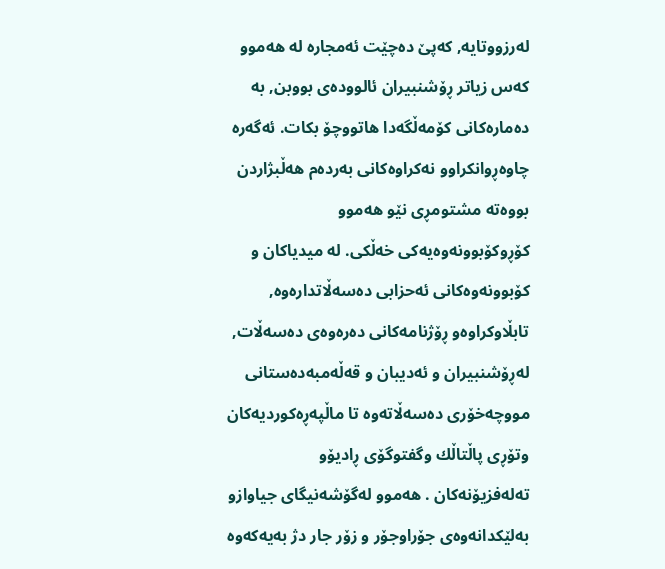له‌رزووتایه‌, كه‌پێ ده‌چێت ئه‌مجاره‌ له‌ هه‌موو كه‌س زیاتر ڕۆشنبیران ئالووده‌ی بووبن, به‌ ده‌ماره‌كانی كۆمه‌ڵگه‌دا هاتووچۆ بكات. ئه‌گه‌ره‌ چاوه‌ڕوانكراوو نه‌كراوه‌كانی به‌رده‌م هه‌ڵبژاردن بووه‌ته‌ مشتومڕی نێو هه‌موو كۆڕوكۆبوونه‌وه‌یه‌كی خه‌ڵكی. له‌ میدیاكان و كۆبوونه‌وه‌كانی ئه‌حزابی ده‌سه‌ڵاتداره‌وه‌, تابڵاوكراوه‌و ڕۆژنامه‌كانی ده‌ره‌وه‌ی ده‌سه‌ڵات, له‌ڕۆشنبیران و ئه‌دیبان و قه‌ڵه‌مبه‌ده‌ستانی مووچه‌خۆری ده‌سه‌ڵاته‌وه‌ تا ماڵپه‌ڕه‌كوردیه‌كان وتۆڕی پاڵتاڵك وگفتوگۆی ڕادیۆو ته‌له‌فزیۆنه‌كان . هه‌موو له‌گۆشه‌نیگای جیاوازو به‌لێكدانه‌وه‌ی جۆراوجۆر و زۆر جار دژ به‌یه‌كه‌وه‌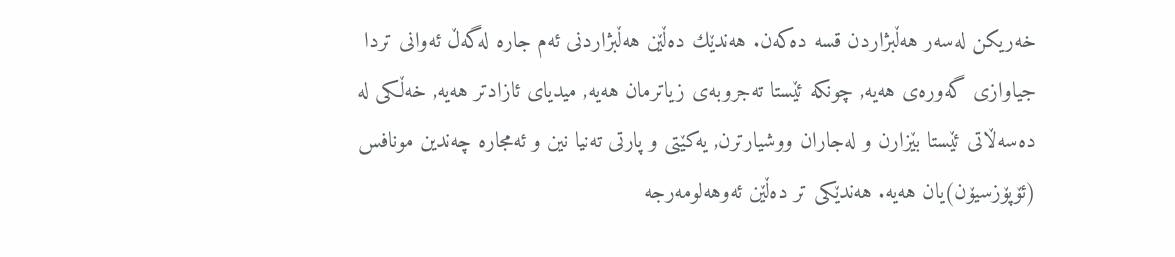خه‌ریكن له‌سه‌ر هه‌ڵبژاردن قسه‌ ده‌كه‌ن. هه‌ندێك ده‌ڵێن هه‌ڵبژاردنی ئه‌م جاره‌ له‌گه‌ڵ ئه‌وانی تردا جیاوازی گه‌وره‌ی هه‌یه‌, چونكه‌ ئێستا ته‌جروبه‌ی زیاترمان هه‌یه‌, میدیای ئازادتر هه‌یه‌, خه‌ڵكی له‌ ده‌سه‌ڵاتی ئێستا بێزارن و له‌جاران ووشیارترن, یه‌كێتی و پارتی ته‌نیا نین و ئه‌مجاره‌ چه‌ندین مونافس  (ئۆپۆزسیۆن)یان هه‌یه‌. هه‌ندێكی تر ده‌ڵێن ئه‌وهه‌لومه‌رجه‌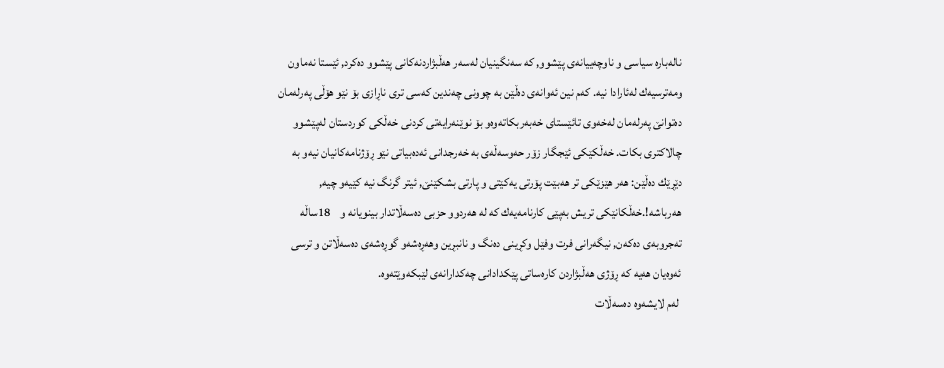ناله‌باره‌ سیاسی و ناوچه‌ییانه‌ی پێشوو, كه‌ سه‌نگینیان له‌سه‌ر هه‌ڵبژاردنه‌كانی پێشوو ده‌كرد, ئێستا نه‌ماون ومه‌ترسیه‌ك له‌ئارادا نیه‌. كه‌م نین ئه‌وانه‌ی ده‌ڵێن به‌ چوونی چه‌ندین كه‌سی تری ناڕازی بۆ نێو هۆڵی په‌رله‌مان ده‌توانێ په‌رله‌مان له‌خه‌وی تائێستای خه‌به‌ربكاته‌وه‌و بۆ نوێنه‌رایه‌تی كردنی خه‌ڵكی كوردستان له‌پێشوو چالاكتری بكات. خه‌ڵكێكی ئێجگار زۆر حه‌وسه‌ڵه‌ی به‌ خه‌رجدانی ئه‌ده‌بیاتی نێو ڕۆژنامه‌كانیان نیه‌و به‌ دێڕێك ده‌ڵێن: هه‌ر هێزێكی تر هه‌بێت پۆرتی یه‌كێتی و پارتی بشكێنێ, ئیتر گرنگ نیه‌ كێیه‌و چیه‌, هه‌رباشه‌!.خه‌ڵكانێكی تریش به‌پێی كارنامه‌یه‌ك كه‌ له‌ هه‌ردوو حزبی ده‌سه‌ڵاتدار بینویانه‌ و    18ساڵه‌ ته‌جروبه‌ی ده‌كه‌ن, نیگه‌رانی فرت وفێل وكڕینی ده‌نگ و نانبڕین وهه‌ڕه‌شه‌و گوڕه‌شه‌ی ده‌سه‌ڵاتن و ترسی ئه‌وه‌یان هه‌یه‌ كه‌ ڕۆژی هه‌ڵبژاردن كاره‌ساتی پێكدادانی چه‌كدارانه‌ی لێبكه‌وێته‌وه‌.
 له‌م لایشه‌وه‌ ده‌سه‌ڵات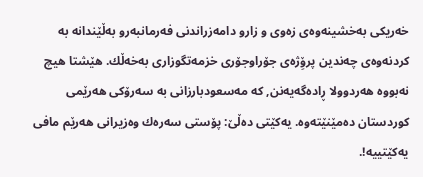خه‌ریكی به‌خشینه‌وه‌ی زه‌وی و زارو دامه‌زراندنی فه‌رمانبه‌رو به‌ڵێندانه‌ به‌ كردنه‌وه‌ی چه‌ندین پرۆِژه‌ی جۆراوجۆری خزمه‌تگوزاری به‌خه‌ڵك. هێشتا هیچ نه‌بووه‌ هه‌ردوولا ڕاده‌گه‌یه‌نن, كه‌ مه‌سعودبارزانی به‌ سه‌رۆكی هه‌رێمی كوردستان ده‌مێنێته‌وه‌. یه‌كێتی ده‌ڵێ: پۆستی سه‌ره‌ك وه‌زیرانی هه‌رێم مافی یه‌كێتییه‌!.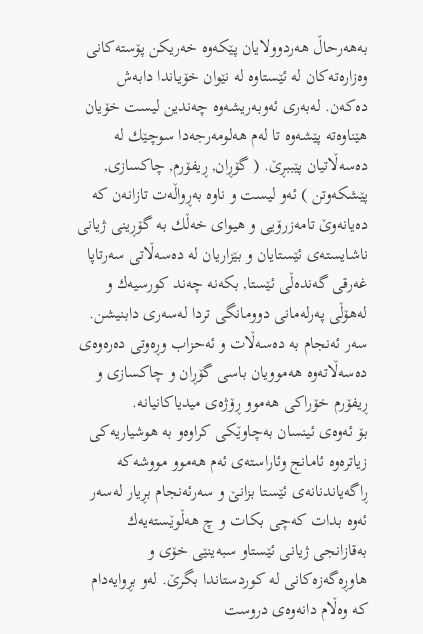به‌هه‌رحاڵ هه‌ردوولایان پێكه‌وه‌ خه‌ریكن پۆسته‌كانی وه‌زاره‌ته‌كان له‌ ئێستاوه‌ له‌ نێوان خۆیاندا دابه‌ش ده‌كه‌ن. له‌به‌ری ئه‌وبه‌ریشه‌وه‌ چه‌ندین لیست خۆیان هێناوه‌ته‌ پێشه‌وه‌ تا له‌م هه‌لومه‌رجه‌دا سوچێك له‌ ده‌سه‌ڵاتیان پێببڕێ. ( گۆڕان, ڕیفۆرم, چاكسازی, پێشكه‌وتن ) ئه‌و لیست و ناوه‌ به‌ڕواڵه‌ت تازانه‌ن كه‌ ده‌یانه‌وێ تامه‌زرۆیی و هیوای خه‌ڵك به‌ گۆڕینی ژیانی ناشایسته‌ی ئێستایان و بێزاریان له‌ ده‌سه‌ڵاتی سه‌رتاپا غه‌رقی گه‌نده‌ڵی ئێستا, بكه‌نه‌ چه‌ند كورسیه‌ك و له‌هۆڵی په‌رله‌مانی دوومانگی تردا له‌سه‌ری دابنیشن. سه‌ر ئه‌نجام به‌ ده‌سه‌ڵات و ئه‌حزاب وڕه‌وتی ده‌ره‌وه‌ی ده‌سه‌ڵاته‌وه‌ هه‌موویان باسی گۆڕان و چاكسازی و ڕیفۆرم خۆراكی هه‌موو ڕۆژه‌ی میدیاكانیانه‌.
بۆ ئه‌وه‌ی ئینسان به‌چاوێكی كراوه‌و به‌ هوشیاریه‌كی زیاتره‌وه‌ ئامانج وئاراسته‌ی ئه‌م هه‌موو مووشه‌كه‌ ڕاگه‌یاندنانه‌ی ئێستا بزانێ و سه‌رئه‌نجام بڕیار له‌سه‌ر ئه‌وه‌ بدات كه‌چی بكات و چ هه‌ڵوێسته‌یه‌ك به‌قازانجی ژیانی ئێستاو سبه‌ینێی خۆی و هاوڕه‌گه‌زه‌كانی له‌ كوردستاندا بگرێ. له‌و بڕوایه‌دام كه‌ وه‌ڵام دانه‌وه‌ی دروست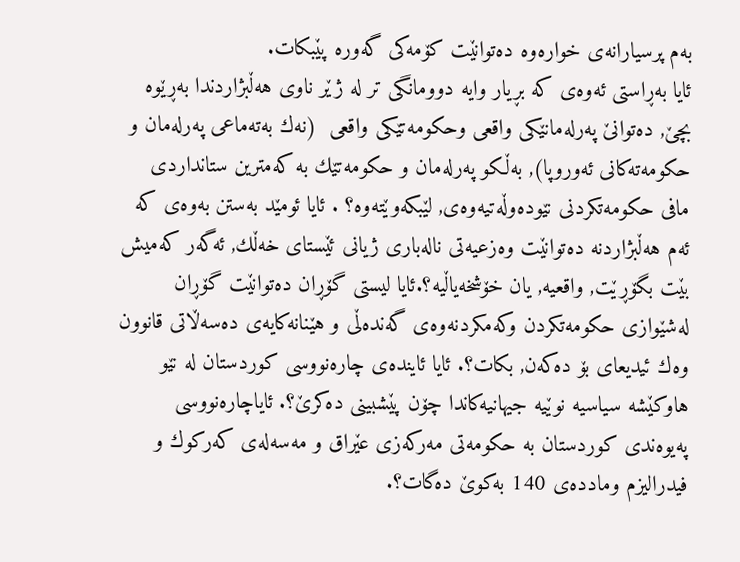به‌م پرسیارانه‌ی خواره‌وه‌ ده‌توانێت كۆمه‌كی گه‌وره‌ پێبكات.
ئایا به‌ڕاستی ئه‌وه‌ی كه‌ بڕیار وایه‌ دوومانگی تر له‌ ژێر ناوی هه‌ڵبژاردندا به‌ڕێوه‌ بچێ, ده‌توانێ په‌رله‌مانێكی واقعی وحكومه‌تێكی واقعی  (نه‌ك به‌ته‌ماعی په‌رله‌مان و حكومه‌ته‌كانی ئه‌وروپا), به‌ڵكو په‌رله‌مان و حكومه‌تێك به‌ كه‌مترین ستانداردی مافی حكومه‌تكردنی نێوده‌وڵه‌تیه‌وه‌ی, لێبكه‌وێته‌وه‌؟ . ئایا ئومێد به‌ستن به‌وه‌ی كه‌ ئه‌م هه‌ڵبژاردنه‌ ده‌توانێت وه‌زعیه‌تی ناله‌باری ژیانی ئێستای خه‌ڵك, ئه‌گه‌ر كه‌میش بێت بگۆڕێت, واقعیه‌, یان خۆشخه‌یاڵیه‌؟.ئایا لیستی گۆڕان ده‌توانێت گۆڕان له‌شێوازی حكومه‌تكردن وكه‌مكردنه‌وه‌ی گه‌نده‌ڵی و هێنانه‌كایه‌ی ده‌سه‌ڵاتی قانوون وه‌ك ئیدیعای بۆ ده‌كه‌ن, بكات؟. ئایا ئاینده‌ی چاره‌نووسی كوردستان له‌ نێو هاوكێشه‌ سیاسیه‌ نوێیه‌ جیهانیه‌كاندا چۆن پێشبینی ده‌كرێ؟. ئایاچاره‌نووسی په‌یوه‌ندی كوردستان به‌ حكومه‌تی مه‌ركه‌زی عێراق و مه‌سه‌له‌ی كه‌ركوك و فیدرالیزم ومادده‌ی 140 به‌كوێ ده‌گات؟.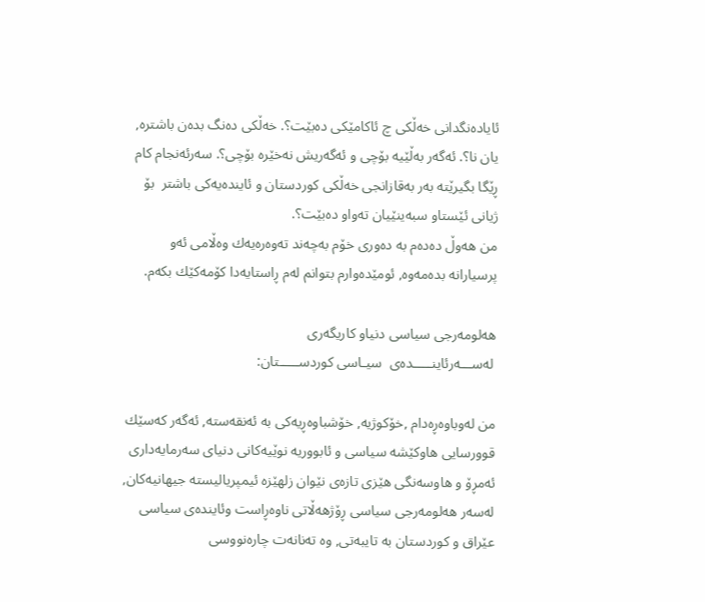ئایاده‌نگدانی خه‌ڵكی چ ئاكامێكی ده‌بێت؟. خه‌ڵكی ده‌نگ بده‌ن باشتره‌, یان نا؟. ئه‌گه‌ر به‌ڵێیه‌ بۆچی و ئه‌گه‌ریش نه‌خێره‌ بۆچی؟. سه‌رئه‌نجام كام ڕێگا بگیرێته‌ به‌ر به‌قازانجی خه‌ڵكی كوردستان و ئاینده‌یه‌كی باشتر  بۆ ژیانی ئێستاو سبه‌ینێیان ته‌واو ده‌بێت؟.
من هه‌وڵ ده‌ده‌م به‌ ده‌وری خۆم به‌چه‌ند ته‌وه‌ره‌یه‌ك وه‌ڵامی ئه‌و پرسیارانه‌ بده‌مه‌وه‌, ئومێده‌وارم بتوانم له‌م ڕاستایه‌دا كۆمه‌كێك بكه‌م.

هه‌لومه‌رجی سیاسی دنیاو كاریگه‌ری
 له‌ســـه‌رئاینـــــده‌ی  سیـاسی كوردســـــتان:

من له‌وباوه‌ڕه‌دام ,خۆكوژیه‌, خۆشباوه‌ڕیه‌كی به‌ ئه‌نقه‌سته‌, ئه‌گه‌ر كه‌سێك قوورسایی هاوكێشه‌ سیاسی و ئابووریه‌ نوێیه‌كانی دنیای سه‌رمایه‌داری ئه‌مڕۆ و هاوسه‌نگی هێزی تازه‌ی نێوان زلهێزه‌ ئیمپریالیسته‌ جیهانیه‌كان, له‌سه‌ر هه‌لومه‌رجی سیاسی ڕۆژهه‌ڵاتی ناوه‌ڕاست وئاینده‌ی سیاسی عێراق و كوردستان به‌ تایبه‌تی, وه‌ ته‌نانه‌ت چاره‌نووسی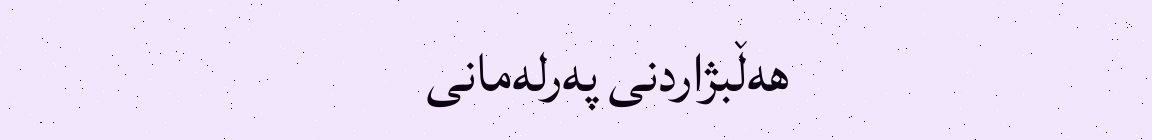هه‌ڵبژاردنی په‌رله‌مانی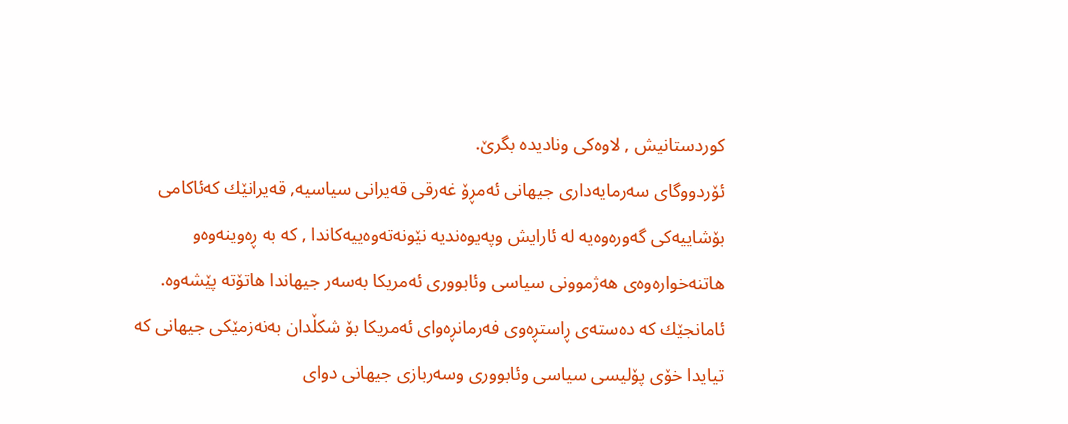كوردستانیش , لاوه‌كی ونادیده‌ بگرێ.
ئۆردووگای سه‌رمایه‌داری جیهانی ئه‌مڕۆ غه‌رقی قه‌یرانی سیاسیه‌, قه‌یرانێك كه‌ئاكامی بۆشاییه‌كی گه‌وره‌وه‌یه‌ له‌ ئارایش وپه‌یوه‌ندیه‌ نێونه‌ته‌وه‌ییه‌كاندا , كه‌ به‌ ڕه‌وینه‌وه‌و هاتنه‌خواره‌وه‌ی هه‌ژموونی سیاسی وئابووری ئه‌مریكا به‌سه‌ر جیهاندا هاتۆته‌ پێشه‌وه‌. ئامانجێك كه‌ ده‌سته‌ی ڕاستڕه‌وی فه‌رمانڕه‌وای ئه‌مریكا بۆ شكڵدان به‌نه‌زمێكی جیهانی كه‌ تیایدا خۆی پۆلیسی سیاسی وئابووری وسه‌ربازی جیهانی دوای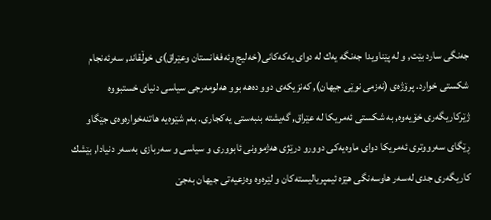جه‌نگی سارد بێت, و له‌ پێناویدا جه‌نگه‌ یه‌ك له‌ دوای یه‌كه‌كانی(خه‌لیج وئه‌فغانستان وعێراق)ی خوڵقاند, سه‌رئه‌نجام شكستی خوارد. پرۆژه‌ی (نه‌زمی نوێی جیهان), كه‌نزیكه‌ی دوو ده‌هه‌ بوو هه‌لومه‌رجی سیاسی دنیای خستبووه‌ ژێركاریگه‌ری خۆیه‌وه‌, به‌ شكستی ئه‌مریكا له‌ عێراق, گه‌یشته‌ بنبه‌ستی یه‌كجاری. به‌م شێوه‌یه‌ هاتنه‌خواره‌وه‌ی جێگاو ڕێگای سه‌رووتری ئه‌مریكا دوای ماوه‌یه‌كی دوورو درێژی هه‌ژموونی ئابووری و سیاسی و سه‌ربازی به‌سه‌ر دنیادا, بێشك كاریگه‌ری جدی له‌سه‌ر هاوسه‌نگی هێزه‌ ئیمپریالیسته‌كان و لێره‌وه‌ وه‌زعیه‌تی جیهان به‌جێ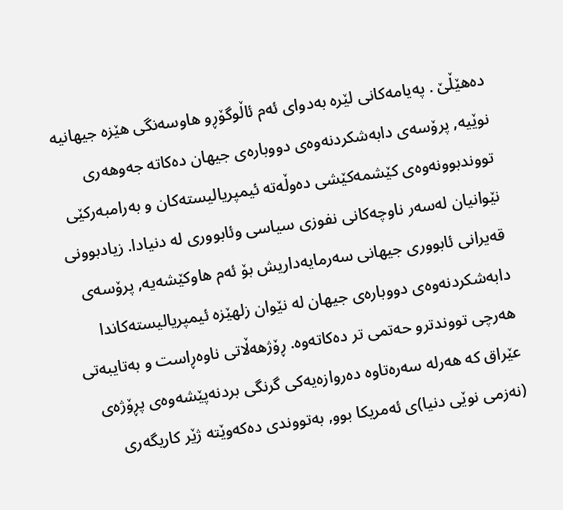ده‌هێڵێ . په‌یامه‌كانی لێره‌ به‌دوای ئه‌م ئاڵوگۆڕو هاوسه‌نگی هێزه‌ جیهانیه‌ نوێیه‌, پرۆسه‌ی دابه‌شكردنه‌وه‌ی دووباره‌ی جیهان ده‌كاته‌ جه‌وهه‌ری تووندبوونه‌وه‌ی كێشمه‌كێشی ده‌وڵه‌ته‌ ئیمپریالیسته‌كان و به‌رامبه‌ركێی نێوانیان له‌سه‌ر ناوچه‌كانی نفوزی سیاسی وئابووری له‌ دنیادا. زیادبوونی قه‌یرانی ئابووری جیهانی سه‌رمایه‌داریش بۆ ئه‌م هاوكێشه‌یه‌, پرۆسه‌ی دابه‌شكردنه‌وه‌ی دووباره‌ی جیهان له‌ نێوان زلهێزه‌ ئیمپریالیسته‌كاندا هه‌رچی تووندترو حه‌تمی تر ده‌كاته‌وه‌. ڕۆژهه‌ڵاتی ناوه‌ڕاست و به‌تایبه‌تی عێراق كه‌ هه‌رله‌ سه‌ره‌تاوه‌ ده‌روازه‌یه‌كی گرنگی بردنه‌پێشه‌وه‌ی پڕۆژه‌ی (نه‌زمی نوێی دنیا)ی ئه‌مریكا بوو, به‌تووندی ده‌كه‌وێته‌ ژێر كاریگه‌ری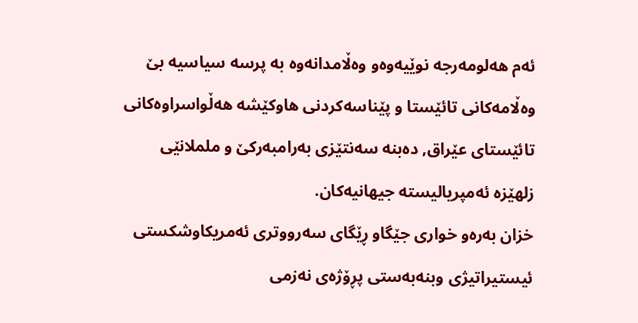ئه‌م هه‌لومه‌رجه‌ نوێیه‌وه‌و وه‌ڵامدانه‌وه‌ به‌ پرسه‌ سیاسیه‌ بێ وه‌ڵامه‌كانی تائێستا و پێناسه‌كردنی هاوكێشه‌ هه‌ڵواسراوه‌كانی تائێستای عێراق, ده‌بنه‌ سه‌نتێزی به‌رامبه‌ركێ و ململانێی زلهێزه‌ ئه‌مپریالیسته‌ جیهانیه‌كان.
خزان به‌ره‌و خواری جێگاو ڕێگای سه‌رووتری ئه‌مریكاوشكستی ئیستیراتیژی وبنه‌به‌ستی پڕۆژه‌ی نه‌زمی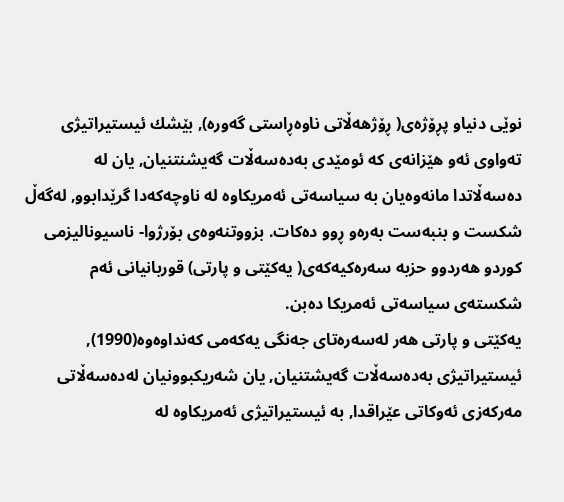نوێی دنیاو پڕۆژه‌ی( ڕۆژهه‌ڵاتی ناوه‌ڕاستی گه‌وره‌), بێشك ئیستیراتیژی ته‌واوی ئه‌و هێزانه‌ی كه‌ ئومێدی به‌ده‌سه‌ڵات گه‌یشنتنیان, یان له‌ ده‌سه‌ڵاتدا مانه‌وه‌یان به‌ سیاسه‌تی ئه‌مریكاوه‌ له‌ ناوچه‌كه‌دا گرێدابوو, له‌گه‌ڵ شكست و بنبه‌ست به‌ره‌و ڕوو ده‌كات. بزووتنه‌وه‌ی بۆرژوا- ناسیونالیزمی كوردو هه‌ردوو حزبه‌ سه‌ره‌كیه‌كه‌ی( یه‌كێتی و پارتی) قوربانیانی ئه‌م شكسته‌ی سیاسه‌تی ئه‌مریكا ده‌بن.
یه‌كێتی و پارتی هه‌ر له‌سه‌ره‌تای جه‌نگی یه‌كه‌می كه‌نداوه‌وه‌(1990), ئیستیراتیژی به‌ده‌سه‌ڵات گه‌یشتنیان, یان شه‌ریكبوونیان له‌ده‌سه‌ڵاتی مه‌ركه‌زی ئه‌وكاتی عێراقدا, به‌ ئیستیراتیژی ئه‌مریكاوه‌ له‌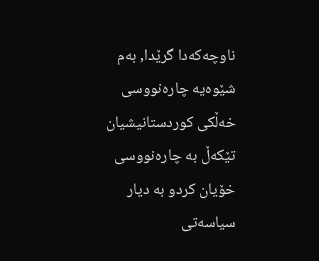ناوچه‌كه‌دا گرێدا, به‌م شێوه‌یه‌ چاره‌نووسی خه‌ڵكی كوردستانیشیان تێكه‌ڵ به‌ چاره‌نووسی خۆیان كردو به‌ دیار سیاسه‌تی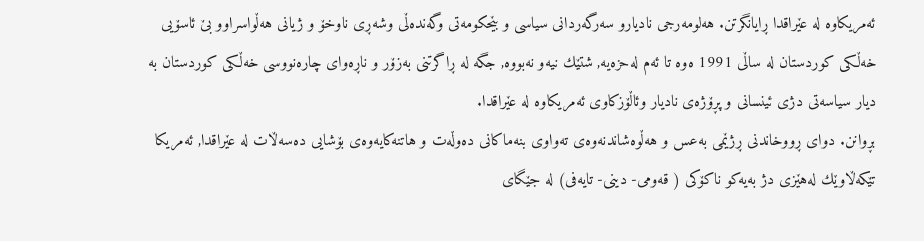ئه‌مریكاوه‌ له‌ عێراقدا ڕایانگرتن. هه‌لومه‌رجی نادیارو سه‌رگه‌ردانی سیاسی و بێحكومه‌تی وگه‌نده‌ڵی وشه‌ڕی ناوخۆ و ژیانی هه‌ڵواسراوو بێ ئاسۆیی خه‌ڵكی كوردستان له‌ ساڵی 1991 ه‌وه‌ تا ئه‌م له‌حزه‌یه‌, شتێك نیه‌و نه‌بووه‌, جگه‌ له‌ ڕاگرتنی به‌زۆر و ناڕه‌وای چاره‌نووسی خه‌ڵكی كوردستان به‌ دیار سیاسه‌تی دژی ئینسانی و پڕۆژه‌ی نادیار وئاڵۆزكاوی ئه‌مریكاوه‌ له‌ عێراقدا.
بڕوانن. دوای ڕووخاندنی ڕژێمی به‌عس و هه‌ڵوه‌شاندنه‌وه‌ی ته‌واوی بنه‌ماكانی ده‌وڵه‌ت و هاتنه‌كایه‌وه‌ی بۆشایی ده‌سه‌ڵات له‌ عێراقدا, ئه‌مریكا تێكه‌ڵاوێك له‌هێزی دژ به‌یه‌كو ناكۆكی ( قه‌ومی- دینی- تایه‌فی) له‌ جێگای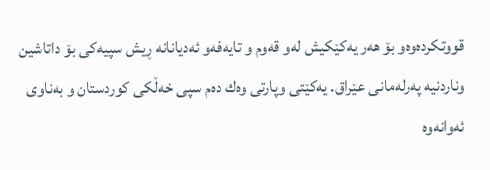قووتكرده‌وه‌و بۆ هه‌ر یه‌كێكیش له‌و قه‌وم و تایه‌فه‌و ئه‌دیانانه‌ ڕیش سپیه‌كی بۆ داتاشین وناردنیه‌ په‌رله‌مانی عێراق. یه‌كێتی وپارتی وه‌ك ده‌م سپی خه‌ڵكی كوردستان و به‌ناوی ئه‌وانه‌وه‌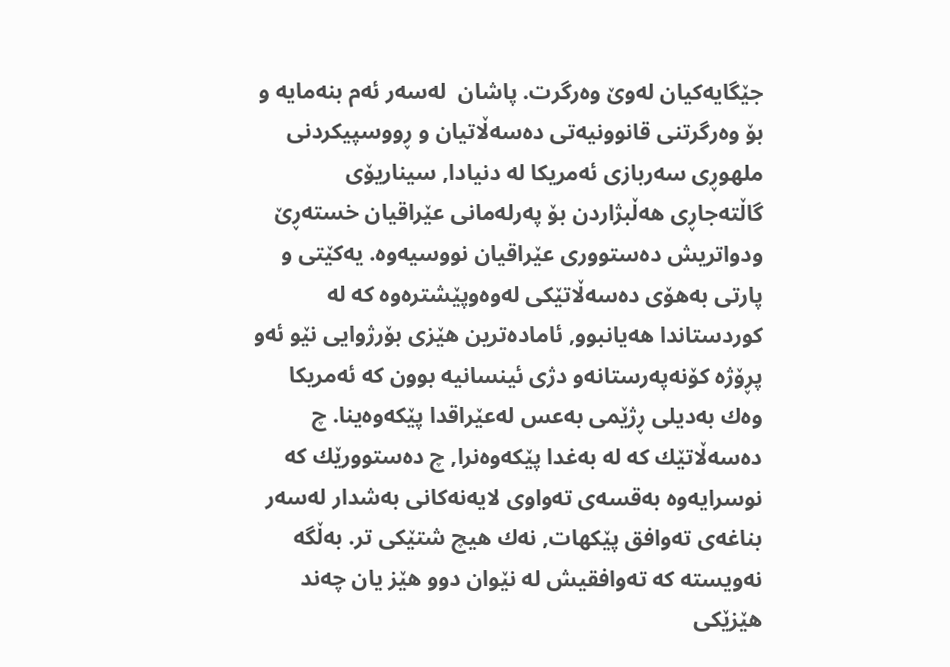جێگایه‌كیان له‌وێ وه‌رگرت. پاشان  له‌سه‌ر ئه‌م بنه‌مایه‌ و بۆ وه‌رگرتنی قانوونیه‌تی ده‌سه‌ڵاتیان و ڕووسپیكردنی ملهوڕی سه‌ربازی ئه‌مریكا له‌ دنیادا, سیناریۆی گاڵته‌جاڕی هه‌ڵبژاردن بۆ په‌رله‌مانی عێراقیان خسته‌ڕێ ودواتریش ده‌ستووری عێراقیان نووسیه‌وه‌. یه‌كێتی و پارتی به‌هۆی ده‌سه‌ڵاتێكی له‌وه‌وپێشتره‌وه‌ كه‌ له‌ كوردستاندا هه‌یانبوو, ئاماده‌ترین هێزی بۆرژوایی نێو ئه‌و پڕۆژه‌ كۆنه‌په‌رستانه‌و دژی ئینسانیه‌ بوون كه‌ ئه‌مریكا وه‌ك به‌دیلی ڕژێمی به‌عس له‌عێراقدا پێكه‌وه‌ینا. چ ده‌سه‌ڵاتێك كه‌ له‌ به‌غدا پێكه‌وه‌نرا, چ ده‌ستوورێك كه‌ نوسرایه‌وه‌ به‌قسه‌ی ته‌واوی لایه‌نه‌كانی به‌شدار له‌سه‌ر بناغه‌ی ته‌وافق پێكهات, نه‌ك هیچ شتێكی تر. به‌ڵگه‌ نه‌ویسته‌ كه‌ ته‌وافقیش له‌ نێوان دوو هێز یان چه‌ند هێزێكی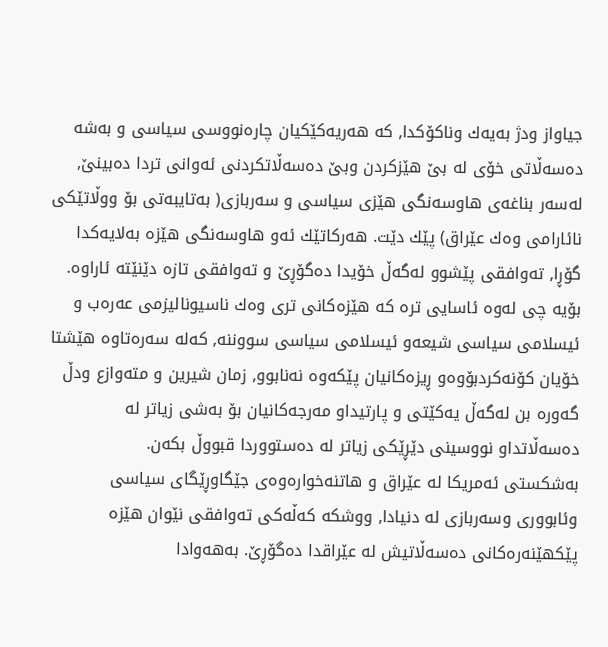جیاواز ودژ به‌یه‌ك وناكۆكدا, كه‌ هه‌ریه‌كێكیان چاره‌نووسی سیاسی و به‌شه‌ ده‌سه‌ڵاتی خۆی له‌ بێ هێزكردن وبێ ده‌سه‌ڵاتكردنی ئه‌وانی تردا ده‌بینێ, له‌سه‌ر بناغه‌ی هاوسه‌نگی هێزی سیاسی و سه‌ربازی( به‌تایبه‌تی بۆ ووڵاتێكی نائارامی وه‌ك عێراق) پێك دێت. هه‌ركاتێك ئه‌و هاوسه‌نگی هێزه‌ به‌لایه‌كدا گۆڕا, ته‌وافقی پێشوو له‌گه‌ڵ خۆیدا ده‌گۆڕێ و ته‌وافقی تازه‌ دێنێته‌ ئاراوه‌.
بۆیه‌ چی له‌وه‌ ئاسایی تره‌ كه‌ هێزه‌كانی تری وه‌ك ناسیونالیزمی عه‌ره‌ب و ئیسلامی سیاسی شیعه‌و ئیسلامی سیاسی سووننه‌, كه‌له‌ سه‌ره‌تاوه‌ هێشتا خۆیان كۆنه‌كردبۆوه‌و ڕیزه‌كانیان پێكه‌وه‌ نه‌نابوو, زمان شیرین و مته‌وازع ودڵ گه‌وره‌ بن له‌گه‌ڵ یه‌كێتی و پارتیداو مه‌رجه‌كانیان بۆ به‌شی زیاتر له‌ ده‌سه‌ڵاتداو نووسینی دێڕێكی زیاتر له‌ ده‌ستووردا قبووڵ بكه‌ن.
به‌شكستی ئه‌مریكا له‌ عێراق و هاتنه‌خواره‌وه‌ی جێگاوڕێگای سیاسی وئابووری وسه‌ربازی له‌ دنیادا, ووشكه‌ كه‌ڵه‌كی ته‌وافقی نێوان هێزه‌ پێكهێنه‌ره‌كانی ده‌سه‌ڵاتیش له‌ عێراقدا ده‌گۆڕێ. به‌هه‌وادا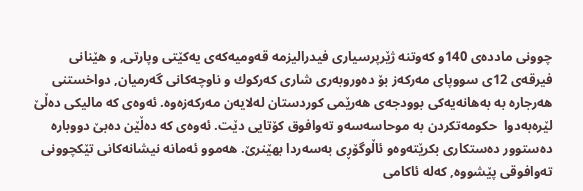چوونی مادده‌ی 140و كه‌وتنه‌ ژێرپرسیاری فیدرالیزمه‌ قه‌ومیه‌كه‌ی یه‌كێتی وپارتی, و هێنانی فیرقه‌ی 12ی سووپای مه‌ركه‌ز بۆ ده‌وروبه‌ری شاری كه‌ركوك و ناوچه‌كانی گه‌رمیان, دواخستنی هه‌رجاره‌ به‌ به‌هانه‌یه‌كی بوودجه‌ی هه‌رێمی كوردستان له‌لایه‌ن مه‌ركه‌زه‌وه‌. ئه‌وه‌ی كه‌ مالیكی ده‌ڵێ لێره‌به‌دوا  حكومه‌تكردن به‌ موحاسه‌سه‌و ته‌وافوق كۆتایی دێت. ئه‌وه‌ی كه‌ ده‌ڵێن ده‌بێ دووباره‌ ده‌ستوور ده‌ستكاری بكرێته‌وه‌و ئاڵوگۆڕی به‌سه‌ردا بهێنرێ. هه‌موو ئه‌مانه‌ نیشانه‌كانی تێكچوونی ته‌وافوقی پێشووه‌, كه‌له‌ ئاكامی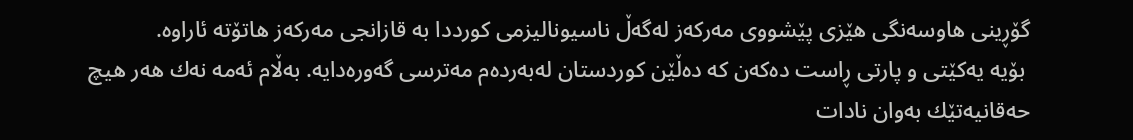گۆڕینی هاوسه‌نگی هێزی پێشووی مه‌ركه‌ز له‌گه‌ڵ ناسیونالیزمی كورددا به‌ قازانجی مه‌ركه‌ز هاتۆته‌ ئاراوه‌.
 بۆیه‌ یه‌كێتی و پارتی ڕاست ده‌كه‌ن كه‌ ده‌ڵێن كوردستان له‌به‌رده‌م مه‌ترسی گه‌وره‌دایه‌. به‌ڵام ئه‌مه‌ نه‌ك هه‌ر هیچ حه‌قانیه‌تێك به‌وان نادات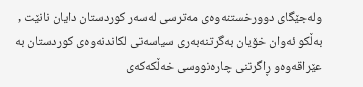وله‌جێگای دوورخستنه‌وه‌ی مه‌ترسی له‌سه‌ر كوردستان دایان نانێت , به‌ڵكو ئه‌وان خۆیان به‌گرتنه‌به‌ری سیاسه‌تی لكاندنه‌وه‌ی كوردستان به‌ عێراقه‌وه‌و ڕاگرتنی چاره‌نووسی خه‌ڵكه‌كه‌ی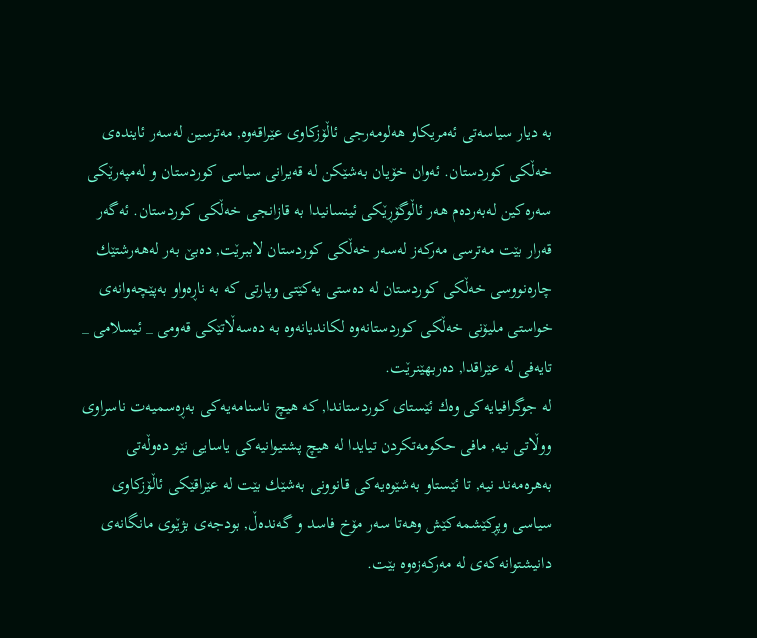به‌ دیار سیاسه‌تی ئه‌مریكاو هه‌لومه‌رجی ئاڵۆزكاوی عێراقه‌وه‌, مه‌ترسین له‌سه‌ر ئاینده‌ی خه‌ڵكی كوردستان. ئه‌وان خۆیان به‌شێكن له‌ قه‌یرانی سیاسی كوردستان و له‌مپه‌رێكی سه‌ره‌كین له‌به‌رده‌م هه‌ر ئاڵوگۆڕێكی ئینسانیدا به‌ قازانجی خه‌ڵكی كوردستان. ئه‌گه‌ر قه‌رار بێت مه‌ترسی مه‌ركه‌ز له‌سه‌ر خه‌ڵكی كوردستان لاببرێت, ده‌بێ به‌ر له‌هه‌رشتێك چاره‌نووسی خه‌ڵكی كوردستان له‌ ده‌ستی یه‌كێتی وپارتی كه‌ به‌ ناڕه‌واو به‌پێچه‌وانه‌ی خواستی ملیۆنی خه‌ڵكی كوردستانه‌وه‌ لكاندیانه‌وه‌ به‌ ده‌سه‌ڵاتێكی قه‌ومی _ ئیسلامی _ تایه‌فی له‌ عێراقدا, ده‌ربهێنرێت.
له‌ جوگرافیایه‌كی وه‌ك ئێستای كوردستاندا, كه‌ هیچ ناسنامه‌یه‌كی به‌ڕه‌سمیه‌ت ناسراوی ووڵاتی نیه‌, مافی حكومه‌تكردن تیایدا له‌ هیچ پشتیوانیه‌كی یاسایی نێو ده‌وڵه‌تی به‌هره‌مه‌ند نیه‌, تا ئێستاو به‌شێوه‌یه‌كی قانوونی به‌شێك بێت له‌ عێراقێكی ئاڵۆزكاوی سیاسی وپڕكێشمه‌كێش وهه‌تا سه‌ر مۆخ فاسد و گه‌نده‌ڵ, بودجه‌ی بژێوی مانگانه‌ی دانیشتوانه‌كه‌ی له‌ مه‌ركه‌زه‌وه‌ بێت.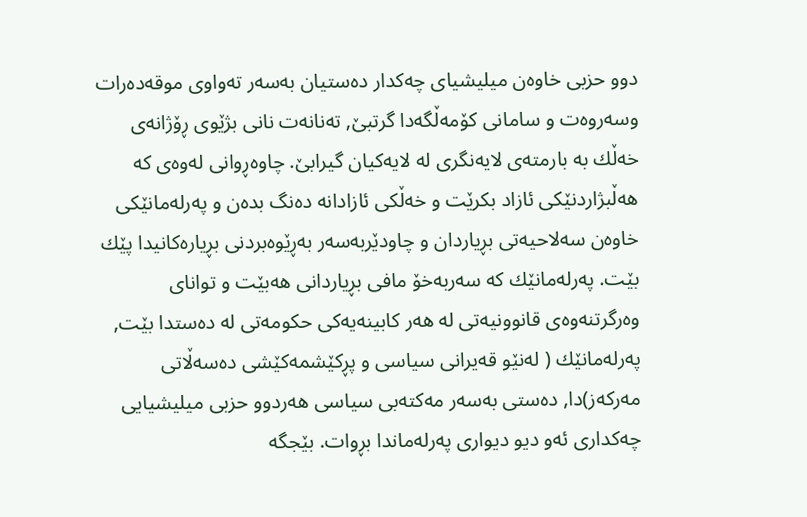دوو حزبی خاوه‌ن میلیشیای چه‌كدار ده‌ستیان به‌سه‌ر ته‌واوی موقه‌ده‌رات وسه‌روه‌ت و سامانی كۆمه‌ڵگه‌دا گرتبێ, ته‌نانه‌ت نانی بژێوی ڕۆژانه‌ی خه‌ڵك به‌ بارمته‌ی لایه‌نگری له‌ لایه‌كیان گیرابێ. چاوه‌ڕوانی له‌وه‌ی كه‌ هه‌ڵبژاردنێكی ئازاد بكرێت و خه‌ڵكی ئازادانه‌ ده‌نگ بده‌ن و په‌رله‌مانێكی خاوه‌ن سه‌لاحیه‌تی بڕیاردان و چاودێربه‌سه‌ر به‌ڕێوه‌بردنی بڕیاره‌كانیدا پێك بێت. په‌رله‌مانێك كه‌ سه‌ربه‌خۆ مافی بڕیاردانی هه‌بێت و توانای وه‌رگرتنه‌وه‌ی قانوونیه‌تی له‌ هه‌ر كابینه‌یه‌كی حكومه‌تی له‌ ده‌ستدا بێت, په‌رله‌مانێك ( له‌نێو قه‌یرانی سیاسی و پڕكێشمه‌كێشی ده‌سه‌ڵاتی مه‌ركه‌ز)دا, ده‌ستی به‌سه‌ر مه‌كته‌بی سیاسی هه‌ردوو حزبی میلیشیایی چه‌كداری ئه‌و دیو دیواری په‌رله‌ماندا بڕوات. بێجگه‌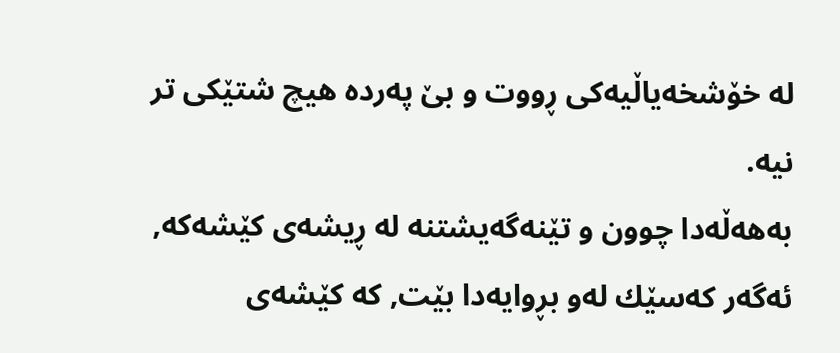له‌ خۆشخه‌یاڵیه‌كی ڕووت و بێ په‌رده‌ هیچ شتێكی تر نیه‌.
به‌هه‌ڵه‌دا چوون و تێنه‌گه‌یشتنه‌ له‌ ڕیشه‌ی كێشه‌كه‌, ئه‌گه‌ر كه‌سێك له‌و بڕوایه‌دا بێت, كه‌ كێشه‌ی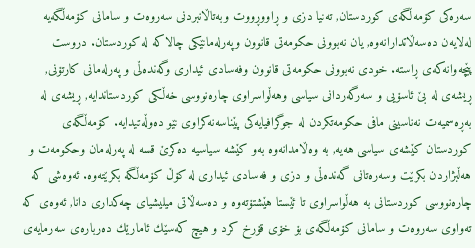سه‌ره‌كی كۆمه‌ڵگه‌ی كوردستان, ته‌نیا دزی و ڕاووڕووت وبه‌تاڵانبردنی سه‌روه‌ت و سامانی كۆمه‌ڵگه‌یه‌ له‌لایه‌ن ده‌سه‌ڵاتدارانه‌وه‌, یان نه‌بوونی حكومه‌تی قانوون وپه‌رله‌مانێكی چالاكه‌ له‌ كوردستان. دروست پێچه‌وانه‌كه‌ی ڕاسته‌. خودی نه‌بوونی حكومه‌تی قانوون وفه‌سادی ئیداری وگه‌نده‌ڵی و په‌رله‌مانی كارتۆنی, ڕیشه‌ی له‌ بێ ئاسۆیی و سه‌رگه‌ردانی سیاسی وهه‌ڵواسراوی چاره‌نووسی خه‌ڵكی كوردستاندایه‌, ڕیشه‌ی له‌ به‌ڕه‌سمیه‌ت نه‌ناسینی مافی حكومه‌تكردن له‌ جوگرافیایه‌كی پێناسه‌نه‌كراوی نێو ده‌وڵه‌تیدایه‌. كۆمه‌ڵگه‌ی كوردستان كێشه‌ی سیاسی هه‌یه‌, به‌ وه‌ڵامدانه‌وه‌ به‌و كێشه‌ سیاسیه‌ ده‌كرێ قسه‌ له‌ په‌رله‌مان وحكومه‌ت و هه‌ڵبژاردن بكرێت وسه‌ره‌تانی گه‌نده‌ڵی و دزی و فه‌سادی ئیداری له‌ كۆڵ كۆمه‌ڵگه‌ بكرێته‌وه‌. ئه‌وه‌شی كه‌ چاره‌نووسی كوردستانی به‌ هه‌ڵواسراوی تا ئێستا هێشتۆته‌وه‌ و ده‌سه‌ڵاتی میلیشیای چه‌كداری دانا, ئه‌وه‌ی كه‌ ته‌واوی سه‌روه‌ت و سامانی كۆمه‌ڵگه‌ی بۆ خۆی قۆرخ كرد و هیچ كه‌سێك ئامارێك ده‌رباره‌ی سه‌رمایه‌ی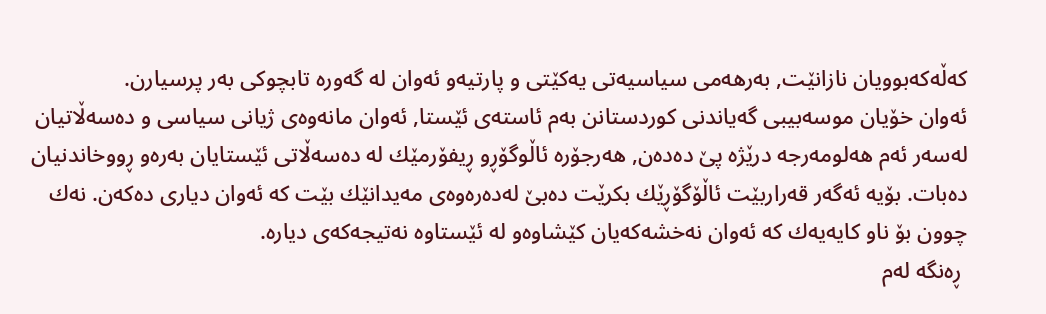كه‌ڵه‌كه‌بوویان نازانێت, به‌رهه‌می سیاسیه‌تی یه‌كێتی و پارتیه‌و ئه‌وان له‌ گه‌وره‌ تابچوكی به‌ر پرسیارن.
ئه‌وان خۆیان موسه‌بیبی گه‌یاندنی كوردستانن به‌م ئاسته‌ی ئێستا, ئه‌وان مانه‌وه‌ی ژیانی سیاسی و ده‌سه‌ڵاتیان له‌سه‌ر ئه‌م هه‌لومه‌رجه‌ درێژه‌ پێ ده‌ده‌ن, هه‌رجۆره‌ ئاڵوگۆڕو ڕیفۆرمێك له‌ ده‌سه‌ڵاتی ئێستایان به‌ره‌و ڕووخاندنیان ده‌بات. بۆیه‌ ئه‌گه‌ر قه‌راربێت ئاڵۆگۆڕێك بكرێت ده‌بێ له‌ده‌ره‌وه‌ی مه‌یدانێك بێت كه‌ ئه‌وان دیاری ده‌كه‌ن. نه‌ك چوون بۆ ناو كایه‌یه‌ك كه‌ ئه‌وان نه‌خشه‌كه‌یان كێشاوه‌و له‌ ئێستاوه‌ نه‌تیجه‌كه‌ی دیاره‌.
 ڕه‌نگه‌ له‌م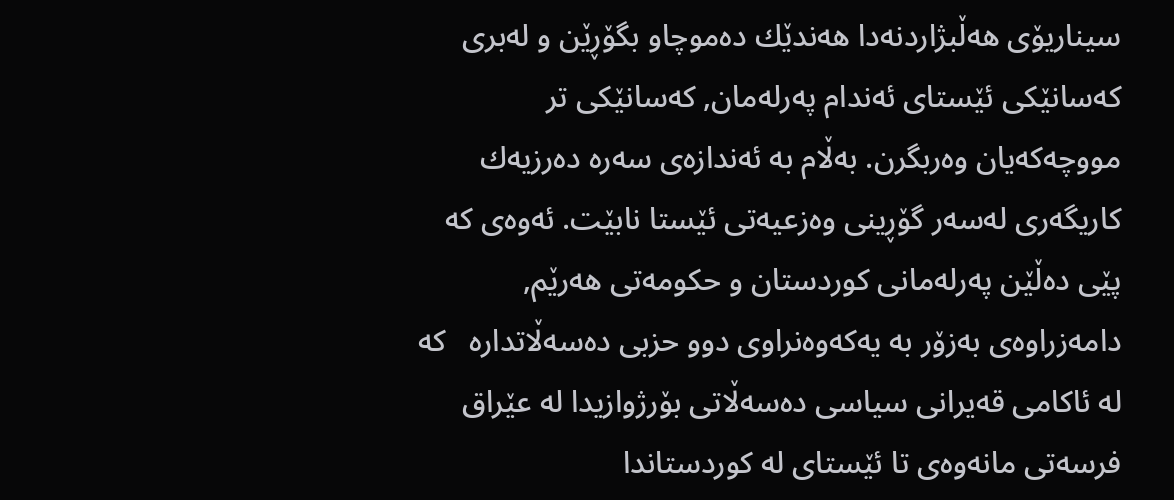سیناریۆی هه‌ڵبژاردنه‌دا هه‌ندێك ده‌موچاو بگۆڕێن و له‌بری كه‌سانێكی ئێستای ئه‌ندام په‌رله‌مان, كه‌سانێكی تر مووچه‌كه‌یان وه‌ربگرن. به‌ڵام به‌ ئه‌ندازه‌ی سه‌ره‌ ده‌رزیه‌ك كاریگه‌ری له‌سه‌ر گۆڕینی وه‌زعیه‌تی ئێستا نابێت. ئه‌وه‌ی كه‌ پێی ده‌ڵێن په‌رله‌مانی كوردستان و حكومه‌تی هه‌رێم, دامه‌زراوه‌ی به‌زۆر به‌ یه‌كه‌وه‌نراوی دوو حزبی ده‌سه‌ڵاتداره‌   كه‌ له‌ ئاكامی قه‌یرانی سیاسی ده‌سه‌ڵاتی بۆرژوازیدا له‌ عێراق فرسه‌تی مانه‌وه‌ی تا ئێستای له‌ كوردستاندا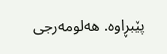پێبڕاوه‌. هه‌لومه‌رجی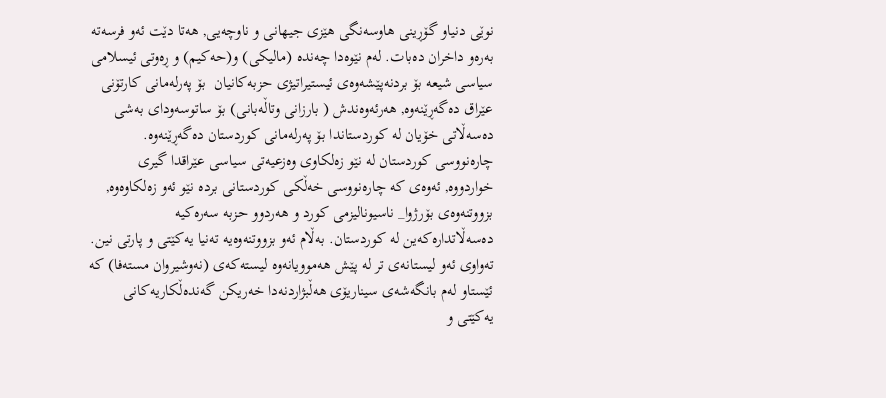نوێی دنیاو گۆڕینی هاوسه‌نگی هێزی جیهانی و ناوچه‌یی, هه‌تا دێت ئه‌و فرسه‌ته‌ به‌ره‌و داخران ده‌بات. له‌م نێوه‌دا چه‌نده‌ (مالیكی) و(حه‌كیم) و ڕه‌وتی ئیسلامی سیاسی شیعه‌ بۆ بردنه‌پێشه‌وه‌ی ئیستیراتیژی حزبه‌كانیان  بۆ په‌رله‌مانی كارتۆنی عێراق ده‌گه‌ڕێنه‌وه‌, هه‌رئه‌وه‌ندش ( بارزانی وتاڵه‌بانی) بۆ ساتوسه‌ودای به‌شی ده‌سه‌ڵاتی خۆیان له‌ كوردستاندا بۆ په‌رله‌مانی كوردستان ده‌گه‌ڕێنه‌وه‌.
چاره‌نووسی كوردستان له‌ نێو زه‌لكاوی وه‌زعیه‌تی سیاسی عێراقدا گیری خواردووه‌, ئه‌وه‌ی كه‌ چاره‌نووسی خه‌ڵكی كوردستانی برده‌ نێو ئه‌و زه‌لكاوه‌وه‌, بزووتنه‌وه‌ی بۆرژوا_ ناسیونالیزمی كورد و هه‌ردوو حزبه‌ سه‌ره‌كیه‌ ده‌سه‌ڵاتداره‌كه‌ین له‌ كوردستان. به‌ڵام ئه‌و بزووتنه‌وه‌یه‌ ته‌نیا یه‌كێتی و پارتی نین. ته‌واوی ئه‌و لیستانه‌ی تر له‌ پێش هه‌موویانه‌وه‌ لیسته‌كه‌ی (نه‌وشیروان مسته‌فا) كه‌ ئێستاو له‌م بانگه‌شه‌ی سیناریۆی هه‌ڵبژاردنه‌دا خه‌ریكن گه‌نده‌ڵكاریه‌كانی یه‌كێتی و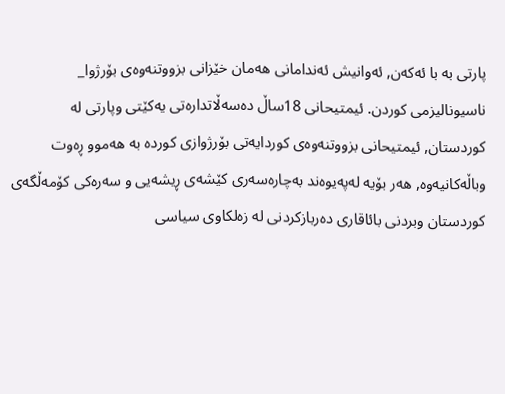پارتی به‌ با ئه‌كه‌ن, ئه‌وانیش ئه‌ندامانی هه‌مان خێزانی بزووتنه‌وه‌ی بۆرژوا_ ناسیونالیزمی كوردن. ئیمتیحانی 18ساڵ ده‌سه‌ڵاتداره‌تی یه‌كێتی وپارتی له‌ كوردستان, ئیمتیحانی بزووتنه‌وه‌ی كوردایه‌تی بۆرژوازی كورده‌ به‌ هه‌موو ڕه‌وت وباڵه‌كانیه‌وه‌, هه‌ر بۆیه‌ له‌په‌یوه‌ند به‌چاره‌سه‌ری كێشه‌ی ڕیشه‌یی و سه‌ره‌كی كۆمه‌ڵگه‌ی كوردستان وبردنی بائاقاری ده‌ربازكردنی له‌ زه‌لكاوی سیاسی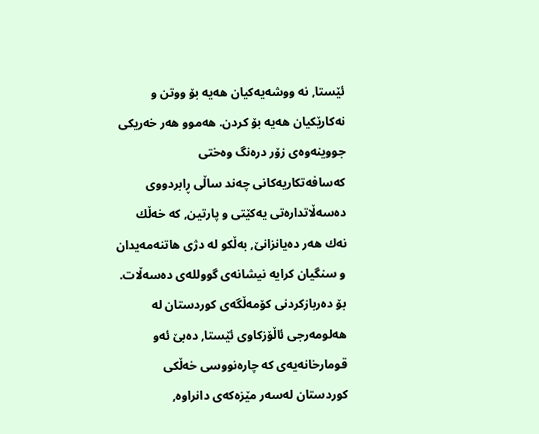ئێستا, نه‌ ووشه‌یه‌كیان هه‌یه‌ بۆ ووتن و نه‌كارێكیان هه‌یه‌ بۆ كردن. هه‌موو هه‌ر خه‌ریكی جووینه‌وه‌ی زۆر دره‌نگ وه‌ختی كه‌سافه‌تكاریه‌كانی چه‌ند ساڵی ڕابردووی ده‌سه‌ڵاتداره‌تی یه‌كێتی و پارتین, كه‌ خه‌ڵك نه‌ك هه‌ر ده‌یانزانێ, به‌ڵكو له‌ دژی هاتنه‌مه‌یدان و سنگیان كرایه‌ نیشانه‌ی گوولله‌ی ده‌سه‌ڵات.
بۆ ده‌ربازكردنی كۆمه‌ڵگه‌ی كوردستان له‌ هه‌لومه‌رجی ئاڵۆزكاوی ئێستا, ده‌بێ ئه‌و قومارخانه‌یه‌ی كه‌ چاره‌نووسی خه‌ڵكی كوردستان له‌سه‌ر مێزه‌كه‌ی دانراوه‌,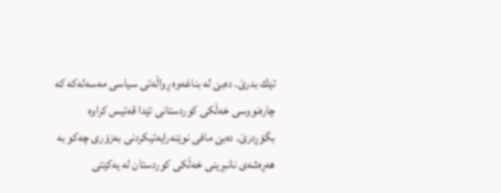تێك بدرێ. ده‌بێ له‌ بناغه‌وه‌ ڕواڵه‌تی سیاسی مه‌سه‌له‌كه‌ كه‌ چاره‌نووسی خه‌ڵكی كوردستانی تێدا قه‌تیس كراوه‌ بگۆڕدرێ. ده‌بێ مافی نوێنه‌رایه‌تیكردنی به‌زۆری چه‌كو به‌ هه‌ڕه‌شه‌ی نانبڕینی خه‌ڵكی كوردستان له‌ یه‌كێتی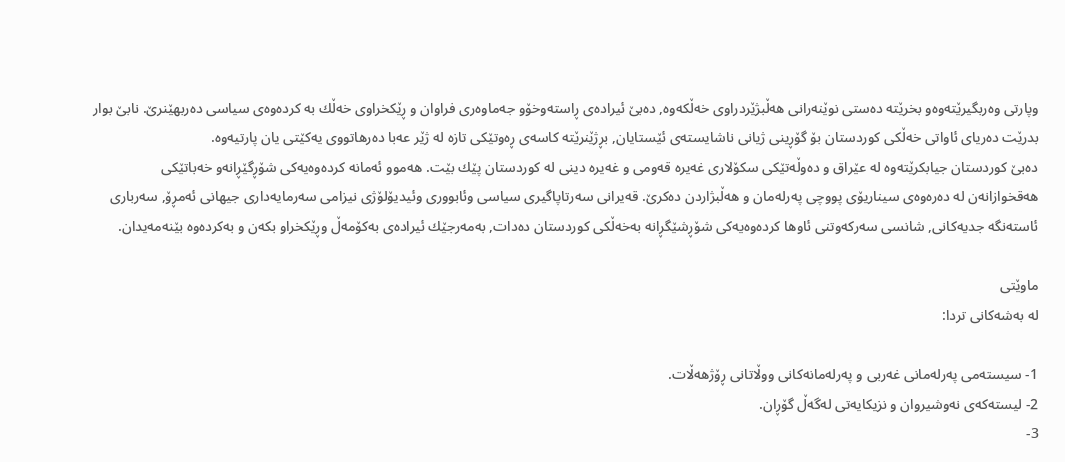وپارتی وه‌ربگیرێته‌وه‌و بخرێته‌ ده‌ستی نوێنه‌رانی هه‌ڵبژێردراوی خه‌ڵكه‌وه‌, ده‌بێ ئیراده‌ی ڕاسته‌وخۆو جه‌ماوه‌ری فراوان و ڕێكخراوی خه‌ڵك به‌ كرده‌وه‌ی سیاسی ده‌ربهێنرێ. نابێ بوار بدرێت ده‌ریای ئاواتی خه‌ڵكی كوردستان بۆ گۆڕینی ژیانی ناشایسته‌ی ئێستایان, بڕژێنرێته‌ كاسه‌ی ڕه‌وتێكی تازه‌ له‌ ژێر عه‌با ده‌رهاتووی یه‌كێتی یان پارتیه‌وه‌.
ده‌بێ كوردستان جیابكرێته‌وه‌ له‌ عێراق و ده‌وڵه‌تێكی سكۆلاری غه‌یره‌ قه‌ومی و غه‌یره‌ دینی له‌ كوردستان پێك بێت. هه‌موو ئه‌مانه‌ كرده‌وه‌یه‌كی شۆڕگێڕانه‌و خه‌باتێكی هه‌قخوازانه‌ن له‌ ده‌ره‌وه‌ی سیناریۆی پووچی په‌رله‌مان و هه‌ڵبژاردن ده‌كرێ. قه‌یرانی سه‌رتاپاگیری سیاسی وئابووری وئیدیۆلۆژی نیزامی سه‌رمایه‌داری جیهانی ئه‌مڕۆ, سه‌رباری ئاسته‌نگه‌ جدیه‌كانی, شانسی سه‌ركه‌وتنی ئاوها كرده‌وه‌یه‌كی شۆڕشێگڕانه‌ به‌خه‌ڵكی كوردستان ده‌دات, به‌مه‌رجێك ئیراده‌ی به‌كۆمه‌ڵ وڕێكخراو بكه‌ن و به‌كرده‌وه‌ بێنه‌مه‌یدان.

ماوێتی
له‌ به‌شه‌كانی تردا:

1- سیسته‌می په‌رله‌مانی غه‌ربی و په‌رله‌مانه‌كانی ووڵاتانی ڕۆژهه‌ڵات.
2- لیسته‌كه‌ی نه‌وشیروان و نزیكایه‌تی له‌گه‌ڵ گۆڕان.
3-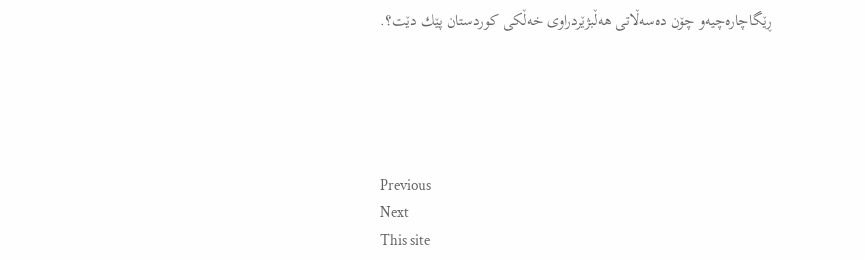ڕێگاچاره‌چیه‌و چۆن ده‌سه‌ڵاتی هه‌ڵبژێردراوی خه‌ڵكی كوردستان پێك دێت؟.





Previous
Next
This site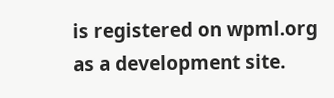is registered on wpml.org as a development site.